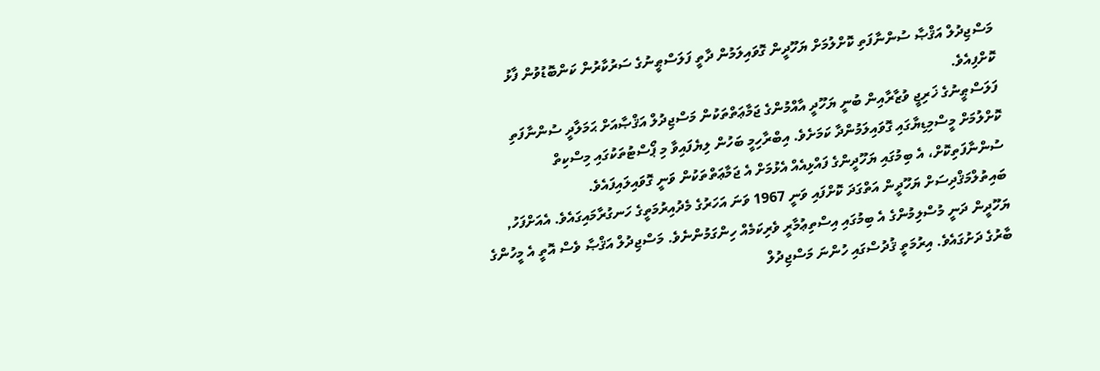މަސްޖިދުލް އަޤްޞާ ސުންނާފަތި ކޮށްލުމަށް ޔަހޫދީން ގޮވައިލަމުން ދާތީ ފަލަސްޠީނުގެ ސަރުކާރުން ކަންބޮޑުވުން ފާޅު ކޮށްފިއެވެ.
ފަލަސްޠީނުގެ ޚަރިޖީ ވުޒާރާއިން ބުނީ ޔަހޫދީ އާއްމުންގެ ޖަމާޢަތްތަކުން މަސްޖިދުލް އަޤްޞާއަށް ޙަމަލާދީ ސުންނާފަތި ކޮށްލުމަށް މީސްމިޑިޔާގައި ގޮވައިލަމުންދާ ކަމަށެވެ. އިބްރާހިމީ ބަހުން ލިޔެފައިވާ މި ޕޯސްޓުތަކުގައި މިސްކިތް ސުންނާފަތިކޮށް، އެ ބިމުގައި ޔަހޫދީންގެ ފައްޅިއެއް އެޅުމަށް އެ ޖަމާޢަތްތަކުން ވަނީ ގޮވައިލައިފައެވެ.
ބައިތުލްމަޤްދިސަށް ޔަހޫދީން އަތްގަދަ ކޮށްފައި ވަނީ 1967 ވަނަ އަހަރުގެ މެދުއިރުމަތީގެ ހަނގުރާމައިގައެވެ. އެއަށްފަހު, ޔަހޫދީން ދަނީ މުސްލިމުންގެ އެ ބިމުގައި އިސްތިޢުމާރީ ވެރިކަމެއް ހިންގަމުންނެވެ. މަސްޖިދުލް އަޤްޞާ ވެސް އޮތީ އެ މީހުންގެ ބާރުގެ ދަށުގައެވެ. އިރުމަތީ ޤުދުސްގައި ހުންނަ މަސްޖިދުލް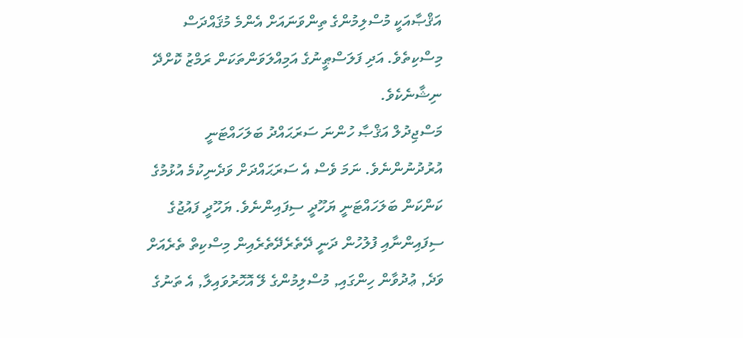އަޤްޞާއަކީ މުސްލިމުންގެ ތިންވަނައަށް އެންމެ މުޤައްދަސް މިސްކިތެވެ. އަދި ފަލަސްޠީނުގެ އަމިއްލަވަންތަކަން ރަމްޒު ކޮށްދޭ ނިޝާނެކެވެ.
މަސްޖިދުލް އަޤްޞާ ހުންނަ ސަރަޙައްދު ބަލަހައްޓަނީ އުރުދުނުންނެވެ. ނަމަ ވެސް އެ ސަރަޙައްދަށް ވަދެނިކުމެ އުޅުމުގެ ކަންކަން ބަލަހައްޓަނީ ޔަހޫދީ ސިފައިންނެވެ. ޔަހޫދީ ފައުޖުގެ ސިފައިންނާއި ފުލުހުން ދަނީ ދޭތެރެދޭތެރެއިން މިސްކިތް ތެރެއަށް ވަދެ, ޢުދުވާން ހިންގައި, މުސްލިމުންގެ ލޭ އޮހޮރުވައިލާ, އެ ތަނުގެ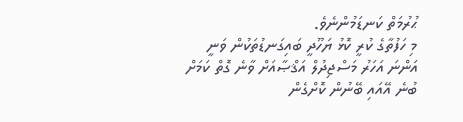ޙުރުމަތް ކަނޑަމުންނެވެ.
މި ހަފުތާގެ ކުރީ ކޮޅު ޔަހޫދީ ބައިގަނޑުތަކުން ވަނީ އަންނަ އަހަރު މަސްޖިދުލް އަޤްޞާއަށް ވާނެ ގޮތް ކަމަށް ބުނެ އޭއައި ބޭނުން ކޮށްގެން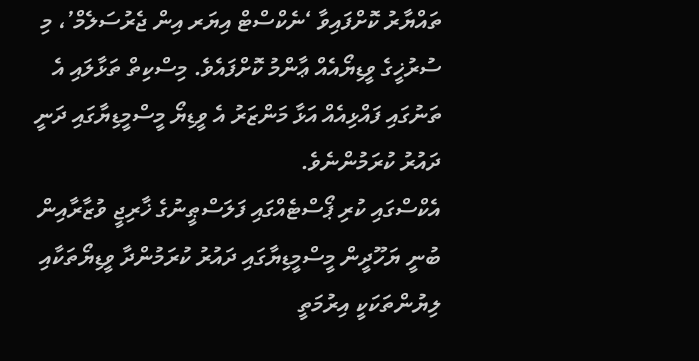ތައްޔާރު ކޮށްފައިވާ ‘ނެކްސްޓް އިޔަރ އިން ޖެރުސަލެމް’، މި ސުރުޚީގެ ވީޑިޔޯއެއް ޢާންމު ކޮށްފައެވެ. މިސްކިތް ތަޅާލައި އެ ތަނުގައި ފައްޅިއެއް އަޅާ މަންޒަރު އެ ވީޑިޔޯ މީސްމީޑިޔާގައި ދަނީ ދައުރު ކުރަމުންނެވެ.
އެކްސްގައި ކުރި ޕޯސްޓެއްގައި ފަލަސްޠީނުގެ ޚާރިޖީ ވުޒާރާއިން ބުނީ ޔަހޫދީން މީސްމީޑިޔާގައި ދައުރު ކުރަމުންދާ ވީޑިޔޯތަކާއި ލިޔުންތަކަކީ އިރުމަތީ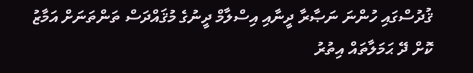ޤުދުސްގައި ހުންނަ ނަޞާރާ ދީނާއި އިސްލާމް ދީނުގެ މުޤައްދަސް ތަންތަނަށް އަމާޒު ކޮށް ދޭ ޙަމަލާތައް އިތުރު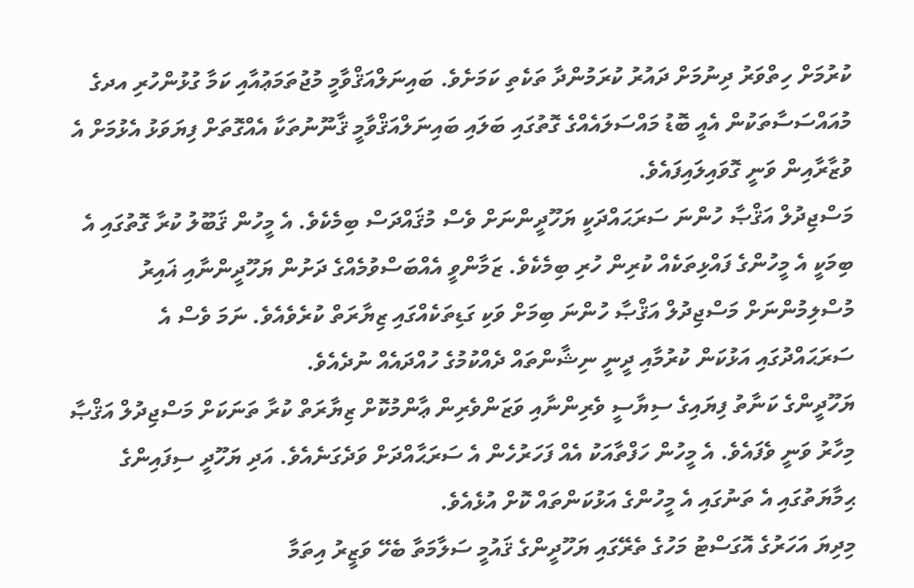ކުރުމަށް ހިތްވަރު ދިނުމަށް ދައުރު ކުރަމުންދާ ތަކެތި ކަމަށެވެ. ބައިނަލްއަޤްވާމީ މުޖުތަމަޢުއާއި ކަމާ ގުޅުންހުރި އދގެ މުއައްސަސާތަކުން އެއީ ބޮޑު މައްސަލައެއްގެ ގޮތުގައި ބަލައި ބައިނަލްއަޤްވާމީ ޤާނޫނުތަކާ އެއްގޮތަށް ފިޔަވަޅު އެޅުމަށް އެ ވުޒާރާއިން ވަނީ ގޮވައިލައިފައެވެ.
މަސްޖިދުލް އަޤްޞާ ހުންނަ ސަރަޙައްދަކީ ޔަހޫދީންނަށް ވެސް މުޤައްދަސް ބިމެކެވެ. އެ މީހުން ޤަބޫލު ކުރާ ގޮތުގައި އެ ބިމަކީ އެ މީހުންގެ ފައްޅިތަކެއް ކުރިން ހުރި ބިމެކެވެ. ޒަމާންވީ އެއްބަސްވުމެއްގެ ދަށުން ޔަހޫދީންނާއި ޣައިރު މުސްލިމުންނަށް މަސްޖިދުލް އަޤްޞާ ހުންނަ ބިމަށް ވަކި ގަޑިތަކެއްގައި ޒިޔާރަތް ކުރެވެއެވެ. ނަމަ ވެސް އެ ސަރަޙައްދުގައި އަޅުކަން ކުރުމާއި ދީނީ ނިޝާންތައް ދެއްކުމުގެ ހުއްދައެއް ނުދެއެވެ.
ޔަހޫދީންގެ ކަނާތު ފިޔައިގެ ސިޔާސީ ވެރިންނާއި ވަޒަންވެރިން ޢާންމުކޮށް ޒިޔާރަތް ކުރާ ތަނަކަށް މަސްޖިދުލް އަޤްޞާ މިހާރު ވަނީ ވެފައެވެ. އެ މީހުން ހަފްތާއަކު އެއް ފަހަރުހެން އެ ސަރަޙާއްދަށް ވަދެގަނެއެވެ. އަދި ޔަހޫދީ ސިފައިންގެ ޙިމާޔަތުގައި އެ ތަނުގައި އެ މީހުންގެ އަޅުކަންތައް ކޮށް އުޅެއެވެ.
މިދިޔަ އަހަރުގެ އޮގަސްޓު މަހުގެ ތެރޭގައި ޔަހޫދީންގެ ޤައުމީ ސަލާމަތާ ބެހޭ ވަޒީރު އިތަމާ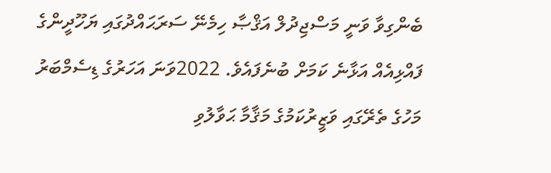ބެންގިވާ ވަނީ މަސްޖިދުލް އަޤްޞާ ހިމެނޭ ސަރަޙައްދުގައި ޔަހޫދީންގެ ފައްޅިއެއް އަޅާނެ ކަމަށް ބުނެފައެވެ. 2022ވަނަ އަހަރުގެ ޑިސެމްބަރު މަހުގެ ތެރޭގައި ވަޒީރުކަމުގެ މަޤާމާ ޙަވާލުވި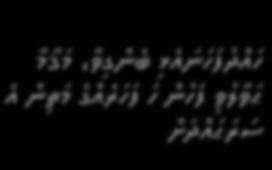ހައްދުފަހަނައެޅި ބެންގިވާ، މަޤާމާ ޙަވާލުވި ފަހުން ހަ ފަހަރެއްގެ މަތިން އެ ސަރަޙައްދަށް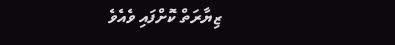ޒިޔާރަތް ކޮށްފައި ވެއެވެ